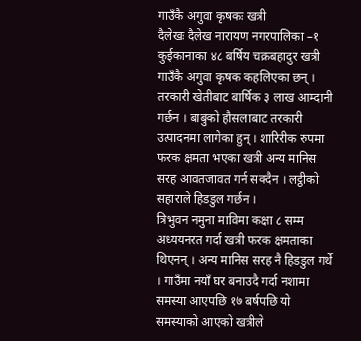गाउँकै अगुवा कृषकः खत्री
दैलेखः दैलेख नारायण नगरपालिका –१ कुईकानाका ४८ बर्षिय चक्रबहादुर खत्री गाउँकै अगुवा कृषक कहलिएका छन् । तरकारी खेतीबाट बार्षिक ३ लाख आम्दानी गर्छन । बाबुको हौसलाबाट तरकारी उत्पादनमा लागेका हुन् । शारिरीक रुपमा फरक क्षमता भएका खत्री अन्य मानिस सरह आवतजावत गर्न सक्दैन । लट्ठीको सहाराले हिडडुल गर्छन ।
त्रिभुवन नमुना माविमा कक्षा ८ सम्म अध्ययनरत गर्दा खत्री फरक क्षमताका थिएनन् । अन्य मानिस सरह नै हिडडुल गर्थे । गाउँमा नयाँ घर बनाउदै गर्दा नशामा समस्या आएपछि १७ बर्षपछि यो समस्याको आएको खत्रीले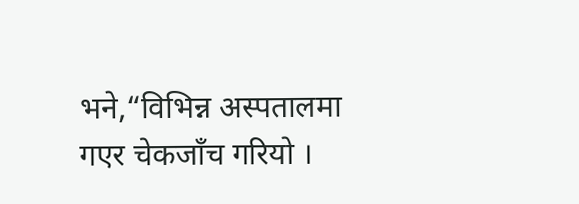भने,“विभिन्न अस्पतालमा गएर चेकजाँच गरियो ।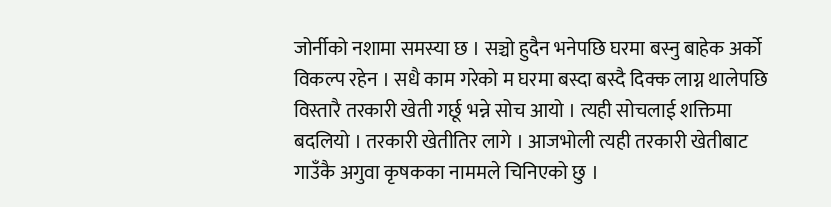जोर्नीको नशामा समस्या छ । सञ्चो हुदैन भनेपछि घरमा बस्नु बाहेक अर्को विकल्प रहेन । सधै काम गरेको म घरमा बस्दा बस्दै दिक्क लाग्न थालेपछि विस्तारै तरकारी खेती गर्छू भन्ने सोच आयो । त्यही सोचलाई शक्तिमा बदलियो । तरकारी खेतीतिर लागे । आजभोली त्यही तरकारी खेतीबाट गाउँकै अगुवा कृषकका नाममले चिनिएको छु ।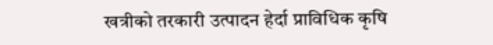खत्रीको तरकारी उत्पादन हेर्दा प्राविधिक कृषि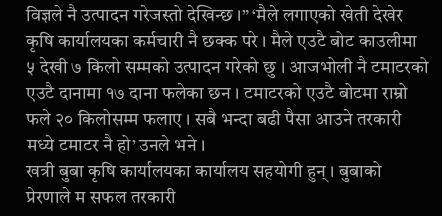विज्ञले नै उत्पादन गरेजस्तो देखिन्छ ।” ‘मैले लगाएको खेती देखेर कृषि कार्यालयका कर्मचारी नै छक्क परे । मैले एउटै बोट काउलीमा ५ देखी ७ किलो सम्मको उत्पादन गरेको छु । आजभोली नै टमाटरको एउटै दानामा १७ दाना फलेका छन । टमाटरको एउटै बोटमा राम्रो फले २० किलोसम्म फलाए । सबै भन्दा बढी पैसा आउने तरकारी मध्ये टमाटर नै हो’ उनले भने ।
खत्री बुबा कृषि कार्यालयका कार्यालय सहयोगी हुन् । बुबाको प्रेरणाले म सफल तरकारी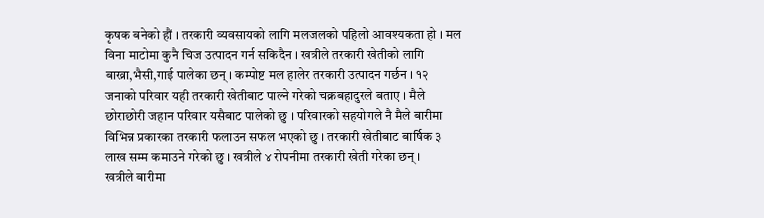कृषक बनेको हौं । तरकारी व्यवसायको लागि मलजलको पहिलो आवश्यकता हो । मल विना माटोमा कुनै चिज उत्पादन गर्न सकिदैन । खत्रीले तरकारी खेतीको लागि बाख्रा,भैसी,गाई पालेका छन् । कम्पोष्ट मल हालेर तरकारी उत्पादन गर्छन । १२ जनाको परिवार यही तरकारी खेतीबाट पाल्ने गरेको चक्रबहादुरले बताए । मैले छोराछोरी जहान परिवार यसैबाट पालेको छु । परिवारको सहयोगले नै मैले बारीमा विभिन्न प्रकारका तरकारी फलाउन सफल भएको छु । तरकारी खेतीबाट बार्षिक ३ लाख सम्म कमाउने गरेको छु । खत्रीले ४ रोपनीमा तरकारी खेती गरेका छन् ।
खत्रीले बारीमा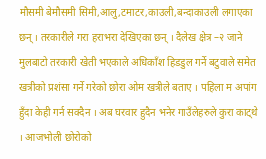मौसमी बेमौसमी सिमी,आलु,टमाटर,काउली,बन्दाकाउली लगाएका छन् । तरकारीले गरा हराभरा देखिएका छन् । दैलेख क्षेत्र –२ जाने मुलबाटो तरकारी खेती भएकाले अधिकाँश हिडडुल गर्ने बटुवाले समेत खत्रीको प्रशंसा गर्ने गरेको छोरा ओम खत्रीले बताए । पहिला म अपांग हुँदा केही गर्न सक्दैन । अब घरवार हुदैन भनेर गाउँलेहरुले कुरा काट्थे । आजभोली छोरोको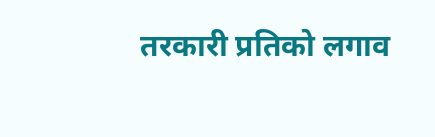तरकारी प्रतिको लगाव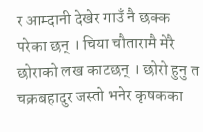र आम्दानी देखेर गाउँ नै छक्क परेका छन् । चिया चौतारामै मेरै छोराको लख काटछन् । छोरो हुनु त चक्रबहादुर जस्तो भनेर कृषकका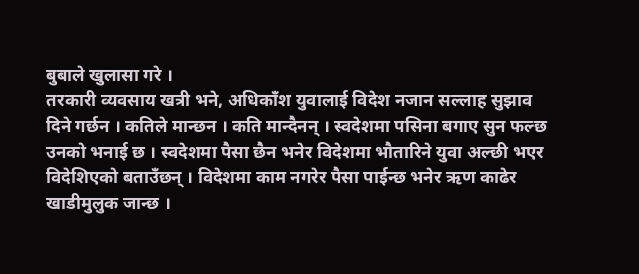बुबाले खुलासा गरे ।
तरकारी व्यवसाय खत्री भने, अधिकाँश युवालाई विदेश नजान सल्लाह सुझाव दिने गर्छन । कतिले मान्छन । कति मान्दैनन् । स्वदेशमा पसिना बगाए सुन फल्छ उनको भनाई छ । स्वदेशमा पैसा छैन भनेर विदेशमा भौतारिने युवा अल्छी भएर विदेशिएको बताउँछन् । विदेशमा काम नगरेर पैसा पाईन्छ भनेर ऋण काढेर खाडीमुलुक जान्छ ।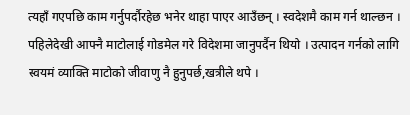त्यहाँ गएपछि काम गर्नुपर्दौरहेछ भनेर थाहा पाएर आउँछन् । स्वदेशमै काम गर्न थाल्छन । पहिलेदेखी आफ्नै माटोलाई गोडमेल गरे विदेशमा जानुपर्दैन थियो । उत्पादन गर्नको लागि स्वयमं व्याक्ति माटोको जीवाणु नै हुनुपर्छ,खत्रीले थपे ।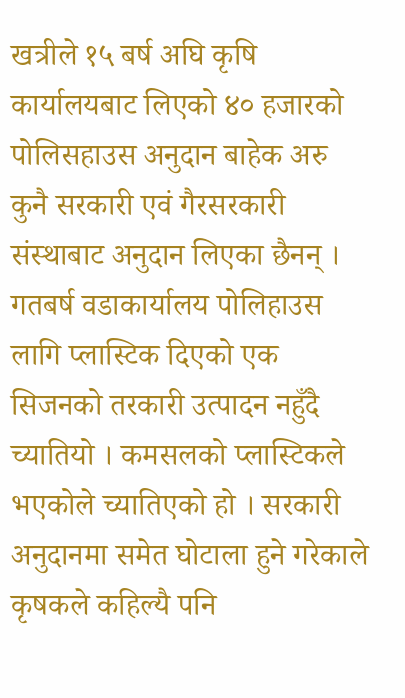खत्रीले १५ बर्ष अघि कृषि कार्यालयबाट लिएको ४० हजारको पोलिसहाउस अनुदान बाहेक अरु कुनै सरकारी एवं गैरसरकारी संस्थाबाट अनुदान लिएका छैनन् । गतबर्ष वडाकार्यालय पोलिहाउस लागि प्लास्टिक दिएको एक सिजनको तरकारी उत्पादन नहुँदै च्यातियो । कमसलको प्लास्टिकले भएकोले च्यातिएको हो । सरकारी अनुदानमा समेत घोटाला हुने गरेकाले कृषकले कहिल्यै पनि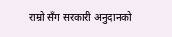राम्रो सँग सरकारी अनुदानको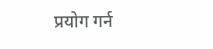प्रयोग गर्न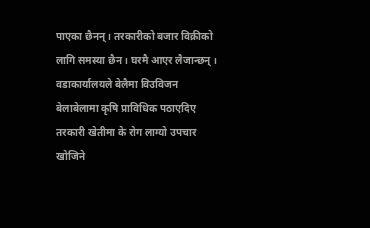पाएका छैनन् । तरकारीको बजार विक्रीको लागि समस्या छैन । घरमै आएर लैजान्छन् । वडाकार्यालयले बेलैमा विउविजन बेलाबेलामा कृषि प्राविधिक पठाएदिए तरकारी खेतीमा के रोग लाग्यो उपचार खोजिने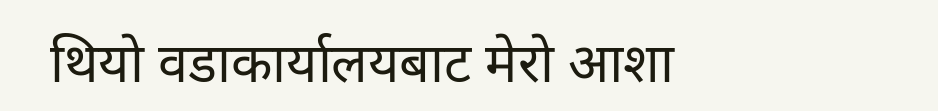थियो वडाकार्यालयबाट मेरो आशा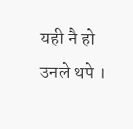यही नै हो उनले थपे ।